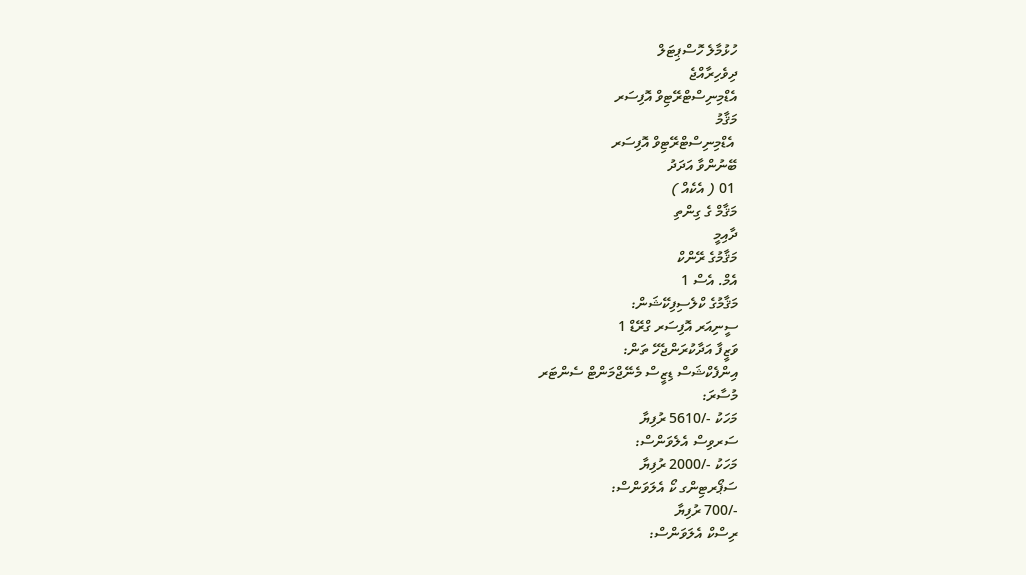ހުޅުމާލެ ހޮސްޕިޓަލް
ދިވެހިރާއްޖެ
އެޑްމިނިސްޓްރޭޓިވް އޮފިސަރ
މަޤާމު
 އެޑްމިނިސްޓްރޭޓިވް އޮފިސަރ
ބޭނުންވާ އަދަދު
 01 ( އެކެއް )
މަޤާމް ގެ ގިންތި
ދާއިމީ
މަޤާމުގެ ރޭންކް
އެމް. އެސް 1
މަޤާމުގެ ކްލެސިފިކޭޝަން:
ސީނިއަރ އޮފިސަރ ގްރޭޑް 1
ވަޒީފާ އަދާކުރަންޖެހޭ ތަން:
އިންފެކްޝަސް ޑިޒީސް މެނޭޖްމަންޓް ސެންޓަރ
މުސާރަ:
މަހަކު -/5610 ރުފިޔާ
ސަރވިސް އެލެވަންސް:
މަހަކު -/2000 ރުފިޔާ
ސަޕޯރޓިންގ ކޯ އެލަވަންސް:
-/700 ރުފިޔާ
ރިސްކް އެލަވަންސް: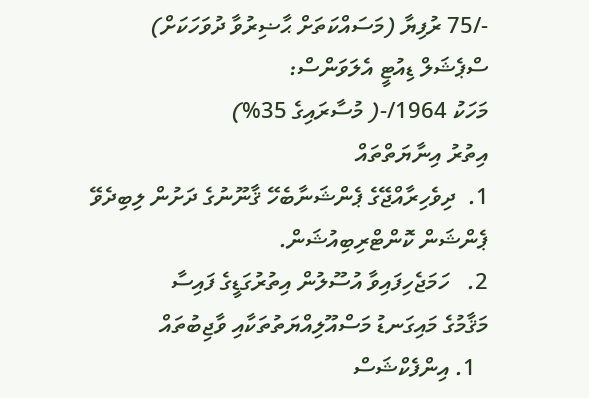-/75 ރުފިޔާ (މަސައްކަތަށް ޙާޟިރުވާ ދުވަހަކަށް)
ސްޕެޝަލް ޑިއުޓީ އެލަވަންސް:
މަހަކު 1964/-( މުސާރައިގެ 35%)
އިތުރު އިނާޔަތްތައް
1.  ދިވެހިރާއްޖޭގެ ޕެންޝަނާބެހޭ ޤާނޫނުގެ ދަށުން ލިބިދެވޭ ޕެންޝަން ކޮންޓްރިބިއުޝަން.
2.   ހަމަޖެހިފައިވާ އުސޫލުން އިތުރުގަޑީގެ ފައިސާ
މަޤާމުގެ މައިގަނޑު މަސްއޫލިއްޔަތުތަކާއި ވާޖިބުތައް
  1. އިންފެކްޝަސް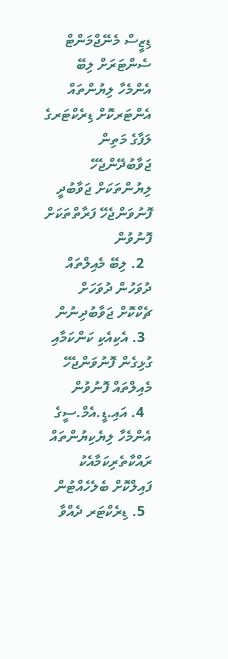ޑިޒީސް މެނޭޖްމަންޓް ސެންޓަރަށް ލިބޭ އެންމެހާ ލިޔުންތައް އެންޓަރކޮށް ޑިރެކްޓަރގެ ލަފާގެ މަތިން ޖަވާބުދޭންޖެހޭ ލިޔުންތަކަށް ޖަވާބުދީ ފޮނުވަންޖެހޭ ފަރާތްތަކަށް ފޮނުވުން
  2. ލިބޭ މެއިލްތައް ދުވަހުން ދުވަހަށް ޗެކްކޮށް ޖަވާބުދިނުން
  3. އެކިއެކި ކަންކަމާއި ގުޅިގެން ފޮނުވަންޖެހޭ މެއިލްތައް ފޮނުވުން
  4. އައި.ޑީ.އެމް.ސީގެ އެންމެހާ ލިޔެކިޔުންތައް ރައްކާތެރިކަމާއެކު ފައިލްކޮށް ބެލެހެއްޓުން
  5. ޑިރެކްޓަރ ދެއްވާ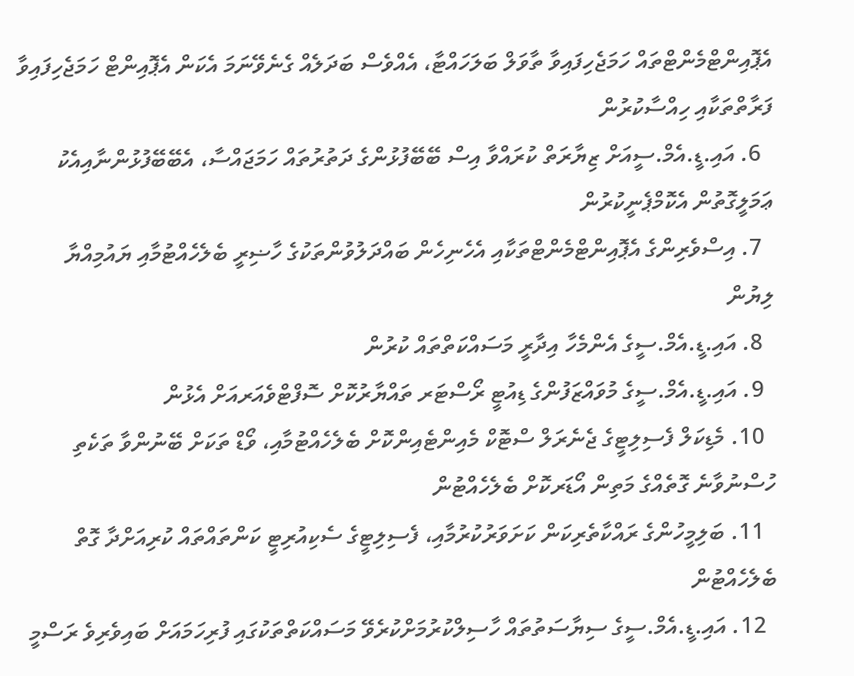އެޕޮއިންޓްމެންޓްތައް ހަމަޖެހިފައިވާ ތާވަލް ބަލަހައްޓާ، އެއްވެސް ބަދަލެއް ގެނެވޭނަމަ އެކަން އެޕޮއިންޓް ހަމަޖެހިފައިވާ ފަރާތްތަކާއި ހިއްސާކުރުން
  6. އައި.ޑީ.އެމް.ސީއަށް ޒިޔާރަތް ކުރައްވާ އިސް ބޭބޭފުޅުންގެ ދަތުރުތައް ހަމަޖައްސާ، އެބޭބޭފުޅުންނާއިއެކު ޢަމަލީގޮތުން އެކޮމްޕެނީކުރުން
  7. އިސްވެރިންގެ އެޕޮއިންޓްމެންޓްތަކާއި އެހެނިހެން ބައްދަލުވުންތަކުގެ ހާޟިރީ ބެލެހެއްޓުމާއި ޔައުމިއްޔާ ލިޔުން
  8. އައި.ޑީ.އެމް.ސީގެ އެންމެހާ އިދާރީ މަސައްކަތްތައް ކުރުން
  9. އައި.ޑީ.އެމް.ސީގެ މުވައްޒަފުންގެ ޑިއުޓީ ރޯސްޓަރ ތައްޔާރުކޮށް ސޮފްޓްވެއަރއަށް އެޅުން
  10. މެޑިކަލް ފެސިލިޓީގެ ޖެނެރަލް ސްޓޮކް މެއިންޓެއިންކޮށް ބެލެހެއްޓުމާއި، ވޯޑް ތަކަށް ބޭނުންވާ ތަކެތި ހުސްނުވާނެ ގޮތެއްގެ މަތިން އޯޑަރކޮށް ބެލެހެއްޓުން
  11. ބަލިމީހުންގެ ރައްކާތެރިކަން ކަށަވަރުކުރުމާއި، ފެސިލިޓީގެ ސެކިއުރިޓީ ކަންތައްތައް ކުރިއަށްދާ ގޮތް ބެލެހެއްޓުން
  12. އައި.ޑީ.އެމް.ސީގެ ސިޔާސަތުތައް ހާސިލްކުރުމަށްކުރެވޭ މަސައްކަތްތަކުގައި ފުރިހަމައަށް ބައިވެރިވެ ރަސްމީ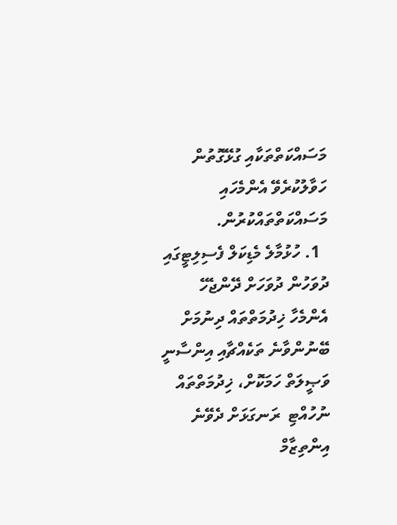މަސައްކަތްތަކާއި ގުޅޭގޮތުން ހަވާލުކުރެވޭ އެންމެހައި މަސައްކަތްތައްކުރުން.
  1. ހުޅުމާލެ މެޑިކަލް ފެސިލިޓީގައި ދުވަހުން ދުވަހަށް ދޭންޖެހޭ އެންމެހާ ޚިދުމަތްތައް ދިނުމަށް ބޭނުންވާނެ ތަކެއްޗާއި އިންސާނީ ވަޞީލަތް ހަމަކޮށް، ޚިދުމަތްތައް ނުހުއްޓި  ރަނގަޅަށް ދެވޭނެ އިންތިޒާމް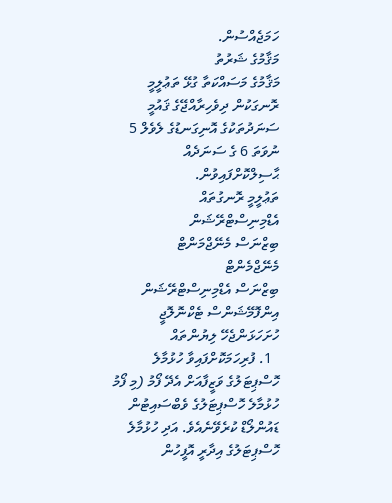ހަމަޖެއްސުން.
މަޤާމުގެ ޝަރުތު
މަޤާމުގެ މަސައްކަތާ ގުޅޭ ތަޢުލީމީ ރޮނގަކުން ދިވެހިރާއްޖޭގެ ޤައުމީ ސަނަދުތަކުގެ އޮނިގަނޑުގެ ލެވެލް 5 ނުވަތަ 6 ގެ ސަނަދެއް ޙާސިލްކޮށްފައިވުން.
ތަޢުލީމީ ރޮނގުތައް
އެޑްމިނިސްޓްރޭޝަން
ބިޒްނަސް މެނޭޖްމަންޓް
މެނޭޖްމެންޓް
ބިޒްނަސް އެޑްމިނިސްޓްރޭޝަން
އިންފޮމޭޝަންސް ޓެކްނޮލޮޖީ
ހުށަހަޅަންޖެހޭ ލިޔުންތައް
  1. ފުރިހަމަކޮށްފައިވާ ހުޅުމާލެ ހޮސްޕިޓަލުގެ ވަޒީފާއަށް އެދޭ ފޯމު (މި ފޯމު ހުޅުމާލެ ހޮސްޕިޓަލުގެ ވެބްސައިޓުން ޑައުންލޯޑް ކުރެވޭނެއެވެ. އަދި ހުޅުމާލެ ހޮސްޕިޓަލުގެ އިދާރީ އޮފީހުން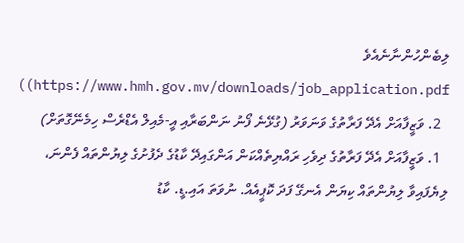ލިބެންހުންނާނެއެވެ https://www.hmh.gov.mv/downloads/job_application.pdf))
  2. ވަޒީފާއަށް އެދޭ ފަރާތުގެ ވަނަވަރު (ގުޅޭނެ ފޯނު ނަންބަރާއި އީ-މެއިލް އެޑްރެސް ހިމެނޭގޮތަށް)
  1. ވަޒީފާއަށް އެދޭ ފަރާތުގެ ދިވެހި ރައްޔިތެއްކަން އަންގައިދޭ ކާޑުގެ ދެފުށުގެ ލިޔުންތައް ފެންނަ، ލިޔެފައިވާ ލިޔުންތައް ކިޔަން އެނގޭ ފަދަ ކޮޕީއެއް. ނުވަތަ އައި.ޑީ. ކާޑު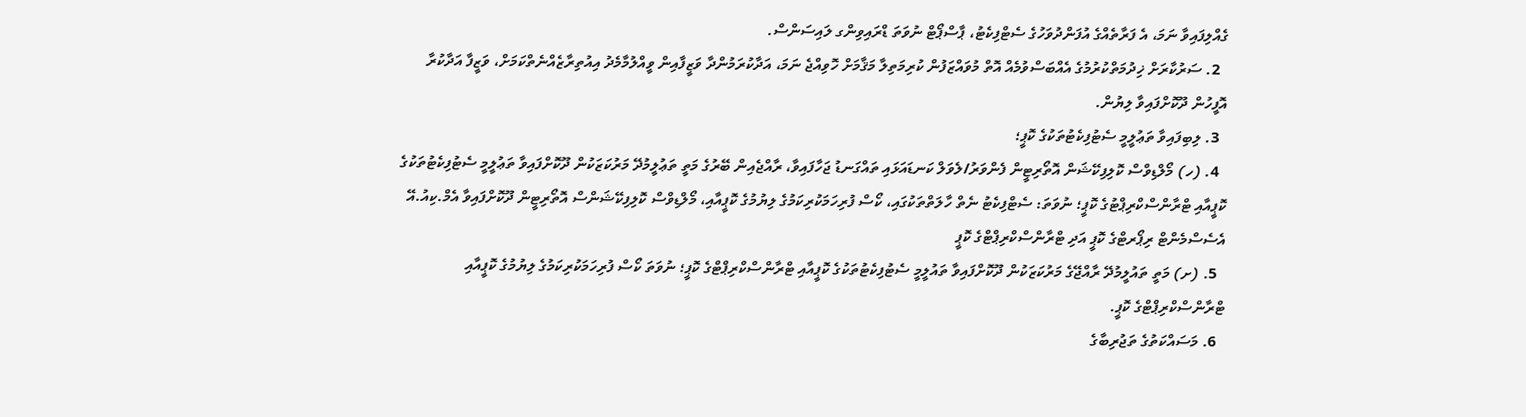ގެއްލިފައިވާ ނަމަ، އެ ފަރާތެއްގެ އުފަންދުވަހުގެ ސެޓްފިކެޓު، ޕާސްޕޯޓް ނުވަތަ ޑްރައިވިންގ ލައިސަންސް.
  2. ސަރުކާރަށް ޚިދުމަތްކުރުމުގެ އެއްބަސްވުމެއް އޮތް މުވައްޒަފުން ކުރިމަތިލާ މަޤާމަށް ހޮވިއްޖެ ނަމަ، އަދާކުރަމުންދާ ވަޒީފާއިން ވީއްލުމާމެދު އިއުތިރާޒެއްނެތްކަމަށް، ވަޒީފާ އަދާކުރާ އޮފީހުން ދޫކޮށްފައިވާ ލިޔުން.
  3. ލިބިފައިވާ ތަޢުލީމީ ސެޓުފިކެޓުތަކުގެ ކޮޕީ؛
  4. (ހ) މޯލްޑިވްސް ކޮލިފިކޭޝަން އޮތޯރިޓީން ފެންވަރު/ލެވަލް ކަނޑައަޅައި ތައްގަނޑު ޖަހާފައިވާ، ރާއްޖެއިން ބޭރުގެ މަތީ ތަޢުލީމުދޭ މަރުކަޒަކުން ދޫކޮށްފައިވާ ތަޢުލީމީ ސެޓުފިކެޓުތަކުގެ ކޮޕީއާއި ޓްރާންސްކްރިޕްޓުގެ ކޮޕީ؛ ނުވަތަ: ސެޓްފިކެޓު ނެތް ހާލަތްތަކުގައި، ކޯސް ފުރިހަމަކުރިކަމުގެ ލިޔުމުގެ ކޮޕީއާއި، މޯލްޑިވްސް ކޮލިފިކޭޝަންސް އޮތޯރިޓީން ދޫކޮށްފައިވާ އެމް.ކިއު.އޭ އެސެސްމެންޓް ރިޕޯރޓްގެ ކޮޕީ އަދި ޓްރާންސްކްރިޕްޓްގެ ކޮޕީ
  5. (ށ) މަތީ ތައުލީމުދޭ ރާއްޖޭގެ މަރުކަޒަކުން ދޫކޮށްފައިވާ ތައުލީމީ ސެޓުފިކެޓުތަކުގެ ކޮޕީއާއި ޓްރާންސްކްރިޕްޓްގެ ކޮޕީ؛ ނުވަތަ ކޯސް ފުރިހަމަކުރިކަމުގެ ލިޔުމުގެ ކޮޕީއާއި ޓްރާންސްކްރިޕްޓްގެ ކޮޕީ.
  6. މަސައްކަތުގެ ތަޖުރިބާގެ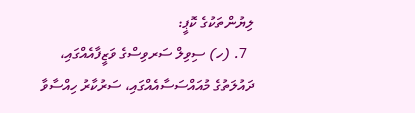ލިޔުންތަކުގެ ކޮޕީ:
  7. (ހ) ސިވިލް ސަރވިސްގެ ވަޒީފާއެއްގައި، ދައުލަތުގެ މުއައްސަސާއެއްގައި، ސަރުކާރު ހިއްސާވާ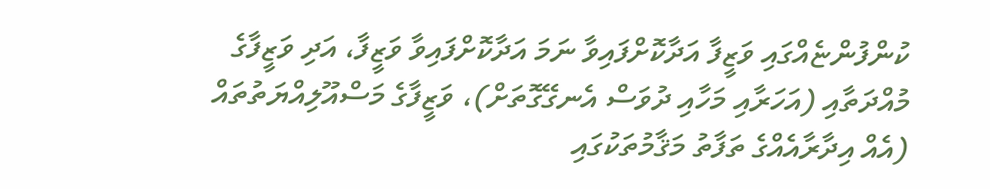ކުންފުންޏެއްގައި ވަޒީފާ އަދާކޮށްފައިވާ ނަމަ އަދާކޮށްފައިވާ ވަޒީފާ، އަދި ވަޒީފާގެ މުއްދަތާއި (އަހަރާއި މަހާއި ދުވަސް އެނގޭގޮތަށް)، ވަޒީފާގެ މަސްއޫލިއްޔަތުތައް (އެއް އިދާރާއެއްގެ ތަފާތު މަޤާމުތަކުގައި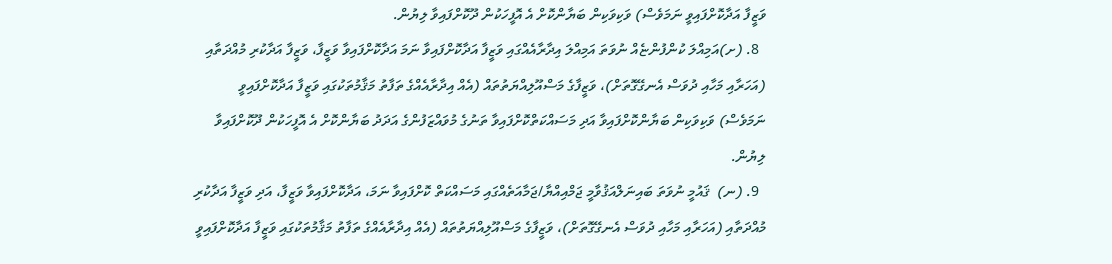ވަޒީފާ އަދާކޮށްފައިވީ ނަމަވެސް) ވަކިވަކިން ބަޔާންކޮށް އެ އޮފީހަކުން ދޫކޮށްފައިވާ ލިޔުން.
  8. (ށ)އަމިއްލަ ކުންފުންޏެއް ނުވަތަ އަމިއްލަ އިދާރާއެއްގައި ވަޒީފާ އަދާކޮށްފައިވާ ނަމަ އަދާކޮށްފައިވާ ވަޒީފާ، ވަޒީފާ އަދާކުރި މުއްދަތާއި (އަހަރާއި މަހާއި ދުވަސް އެނގޭގޮތަށް)، ވަޒީފާގެ މަސްއޫލިއްޔަތުތައް (އެއް އިދާރާއެއްގެ ތަފާތު މަޤާމުތަކުގައި ވަޒީފާ އަދާކޮށްފައިވީ ނަމަވެސް) ވަކިވަކިން ބަޔާންކޮށްފައިވާ އަދި މަސައްކަތްކޮށްފައިވާ ތަނުގެ މުވައްޒަފުންގެ އަދަދު ބަޔާންކޮށް އެ އޮފީހަކުން ދޫކޮށްފައިވާ ލިޔުން.
  9. (ނ)  ޤައުމީ ނުވަތަ ބައިނަލްއަޤުވާމީ ޖަމްއިއްޔާ/ޖަމާއަތެއްގައި މަސައްކަތް ކޮށްފައިވާ ނަމަ، އަދާކޮށްފައިވާ ވަޒީފާ، އަދި ވަޒީފާ އަދާކުރި މުއްދަތާއި (އަހަރާއި މަހާއި ދުވަސް އެނގޭގޮތަށް)، ވަޒީފާގެ މަސްއޫލިއްޔަތުތައް (އެއް އިދާރާއެއްގެ ތަފާތު މަޤާމުތަކުގައި ވަޒީފާ އަދާކޮށްފައިވީ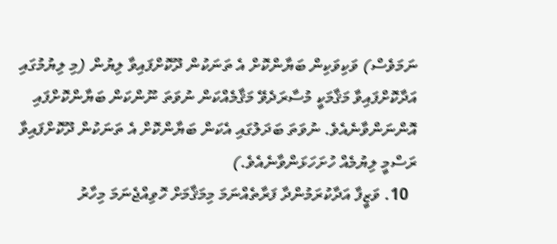ނަމަވެސް) ވަކިވަކިން ބަޔާންކޮށް އެ ތަނަކުން ދޫކޮށްފައިވާ ލިޔުން (މި ލިޔުމުގައި އަދާކޮށްފައިވާ މަޤާމަކީ މުސާރަދެވޭ މަޤާމެއްކަން ނުވަތަ ނޫންކަން ބަޔާންކޮށްފައި އޮންނަންވާނެއެވެ. ނުވަތަ ބަދަލުގައި އެކަން ބަޔާންކޮށް އެ ތަނަކުން ދޫކޮށްފައިވާ ރަސްމީ ލިޔުމެއް ހުށަހަޅަންވާނެއެވެ.)
  10. ވަޒީފާ އަދާކުރަމުންދާ ފަރާތެއްނަމަ މިމަޤާމަށް ހޮވިއްޖެނަމަ މިހާރު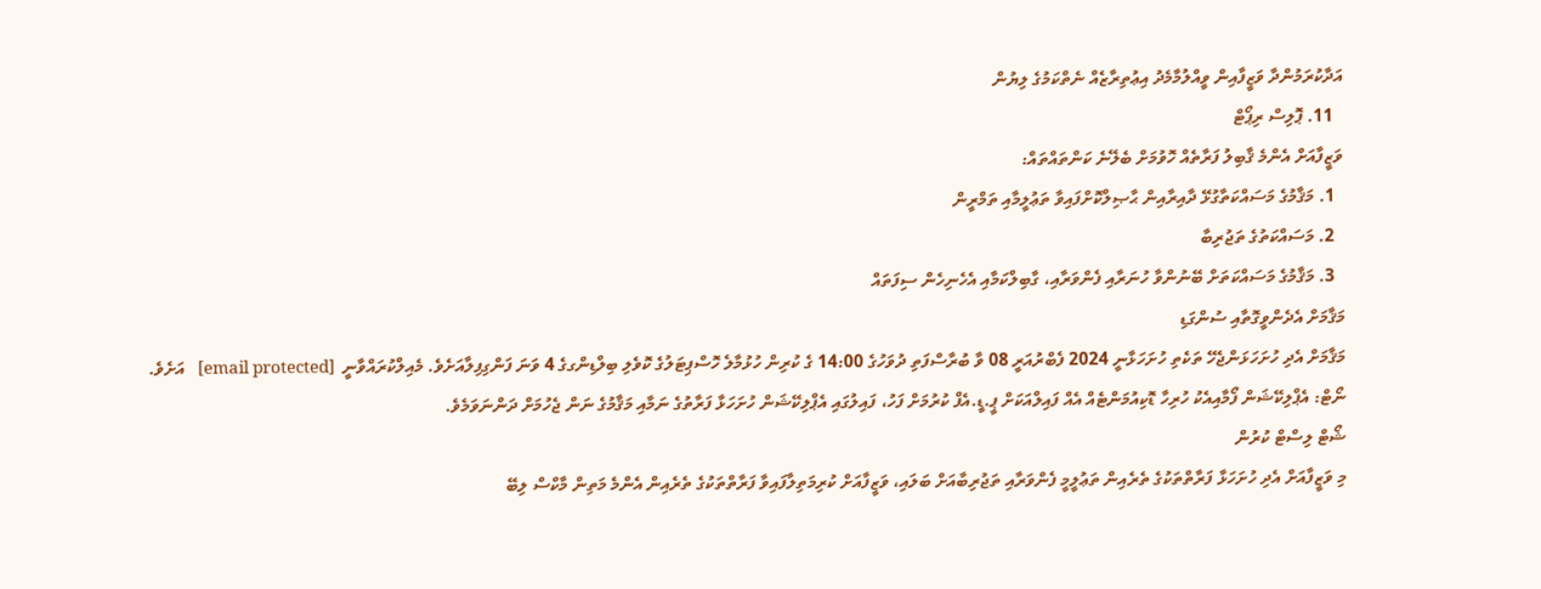އަދާކުރަމުންދާ ވަޒީފާއިން ވީއްލުމާމެދު އިޢުތިރާޒެއް ނެތްކަމުގެ ލިޔުން
  11. ޕޮލިސް ރިޕޯޓް
ވަޒީފާއަށް އެންމެ ޤާބިލު ފަރާތެއް ހޮވުމަށް ބެލޭނެ ކަންތައްތައް:
  1. މަޤާމުގެ މަސައްކަތާގުޅޭ ދާއިރާއިން ޙާޞިލްކޮށްފައިވާ ތަޢުލީމާއި ތަމްރީން
  2. މަސައްކަތުގެ ތަޖުރިބާ
  3. މަޤާމުގެ މަސައްކަތަށް ބޭނުންވާ ހުނަރާއި ފެންވަރާއި، ގާބިލްކަމާއި އެހެނިހެން ސިފަތައް
މަޤާމަށް އެދެންވީގޮތާއި ސުންގަޑި
މަޤާމަށް އެދި ހުށަހަޅަންޖެހޭ ތަކެތި ހުށަހަޅާނީ 2024 ފެބްރުއަރީ 08 ވާ ބުރާސްފަތި ދުވަހުގެ 14:00 ގެ ކުރިން ހުޅުމާލެ ހޮސްޕިޓަލުގެ ކޮވެލި ބިލްޑިންގގެ 4 ވަނަ ފަންގިފިލާއަށެވެ. މެއިލްކުރައްވާނީ  [email protected]   އަށެވެ.
ނޯޓް: އެޕްލިކޭޝަން ފޯމާއިއެކު ހުރިހާ ޑޮކިއުމަންޓެއް އެއް ފައިލްއަކަށް ޕީ.ޑީ.އެފް ކުރުމަށް ފަހު، ފައިލުގައި އެޕްލިކޭޝަން ހުށަހަޅާ ފަރާތުގެ ނަމާއި މަޤާމުގެ ނަން ޖެހުމަށް ދަންނަވަމެވެ.
ޝޯޓް ލިސްޓް ކުރުން
މި ވަޒީފާއަށް އެދި ހުށަހަޅާ ފަރާތްތަކުގެ ތެރެއިން ތަޢުލީމީ ފެންވަރާއި ތަޖުރިބާއަށް ބަލައި، ވަޒީފާއަށް ކުރިމަތިލާފައިވާ ފަރާތްތަކުގެ ތެރެއިން އެންމެ މަތިން މާކްސް ލިބޭ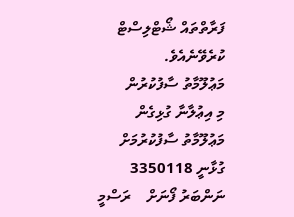ފަރާތްތައް ޝޯޓްލިސްޓް ކުރެވޭނެއެވެ.
މަޢުލޫމާތު ސާފުކުރުން
މި އިޢުލާނާ ގުޅިގެން މަޢުލޫމާތު ސާފުކުރުމަށް ގުޅާނީ 3350118 ނަންބަރު ފޯނަށް    ރަސްމީ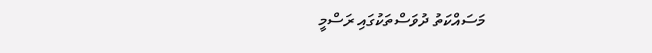މަސައްކަތު ދުވަސްތަކުގައި ރަސްމީ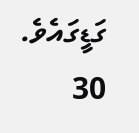ގަޑީގައެވެ.
30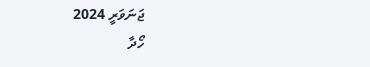ޖަނަވަރީ 2024
ހޯދާ